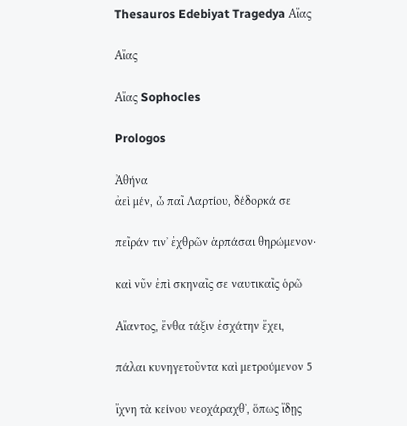Thesauros Edebiyat Tragedya Αἴας

Αἴας

Αἴας Sophocles

Prologos

Ἀθήνα
ἀεὶ μέν, ὦ παῖ Λαρτίου, δέδορκά σε

πεῖράν τινʼ ἐχθρῶν ἁρπάσαι θηρώμενον·

καὶ νῦν ἐπὶ σκηναῖς σε ναυτικαῖς ὁρῶ

Αἴαντος, ἔνθα τάξιν ἐσχάτην ἔχει,

πάλαι κυνηγετοῦντα καὶ μετρούμενον 5

ἴχνη τὰ κείνου νεοχάραχθʼ, ὅπως ἴδῃς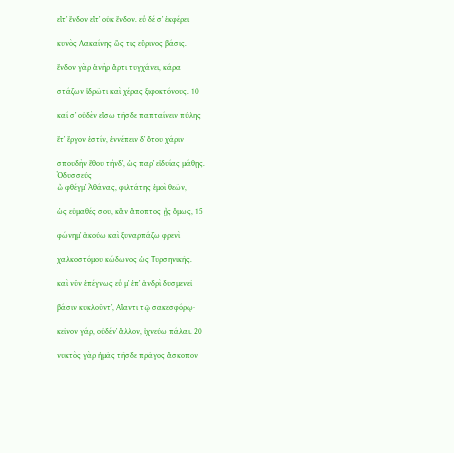εἴτʼ ἔνδον εἴτʼ οὐκ ἔνδον. εὖ δέ σʼ ἐκφέρει

κυνὸς Λακαίνης ὥς τις εὔρινος βάσις.

ἔνδον γὰρ ἁνὴρ ἄρτι τυγχάνει, κάρα

στάζων ἱδρῶτι καὶ χέρας ξιφοκτόνους. 10

καί σʼ οὐδὲν εἴσω τῆσδε παπταίνειν πύλης

ἔτʼ ἔργον ἐστίν, ἐννέπειν δʼ ὅτου χάριν

σπουδὴν ἔθου τήνδʼ, ὡς παρʼ εἰδυίας μάθῃς.
Ὀδυσσεύς
ὦ φθέγμʼ Ἀθάνας, φιλτάτης ἐμοὶ θεῶν,

ὡς εὐμαθές σου, κἂν ἄποπτος ᾖς ὅμως, 15

φώνημʼ ἀκούω καὶ ξυναρπάζω φρενὶ

χαλκοστόμου κώδωνος ὡς Τυρσηνικῆς.

καὶ νῦν ἐπέγνως εὖ μʼ ἐπʼ ἀνδρὶ δυσμενεῖ

βάσιν κυκλοῦντʼ, Αἴαντι τῷ σακεσφόρῳ·

κεῖνον γάρ, οὐδένʼ ἄλλον, ἰχνεύω πάλαι. 20

νυκτὸς γὰρ ἡμᾶς τῆσδε πρᾶγος ἄσκοπον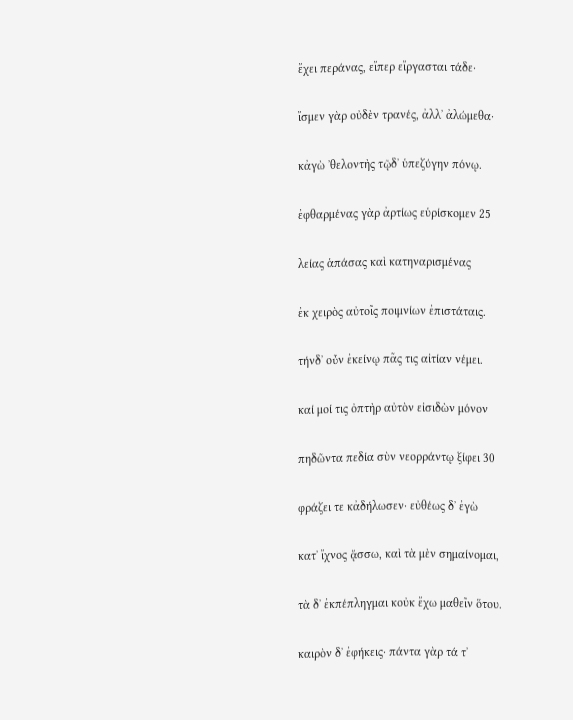ἔχει περάνας, εἴπερ εἴργασται τάδε·

ἴσμεν γὰρ οὐδὲν τρανές, ἀλλʼ ἀλώμεθα·

κἀγὼ ʼθελοντὴς τῷδʼ ὑπεζύγην πόνῳ.

ἐφθαρμένας γὰρ ἀρτίως εὑρίσκομεν 25

λείας ἁπάσας καὶ κατηναρισμένας

ἐκ χειρὸς αὐτοῖς ποιμνίων ἐπιστάταις.

τήνδʼ οὖν ἐκείνῳ πᾶς τις αἰτίαν νέμει.

καί μοί τις ὀπτὴρ αὐτὸν εἰσιδὼν μόνον

πηδῶντα πεδία σὺν νεορράντῳ ξίφει 30

φράζει τε κἀδήλωσεν· εὐθέως δʼ ἐγὼ

κατʼ ἴχνος ᾄσσω, καὶ τὰ μὲν σημαίνομαι,

τὰ δʼ ἐκπέπληγμαι κοὐκ ἔχω μαθεῖν ὅτου.

καιρὸν δʼ ἐφήκεις· πάντα γὰρ τά τʼ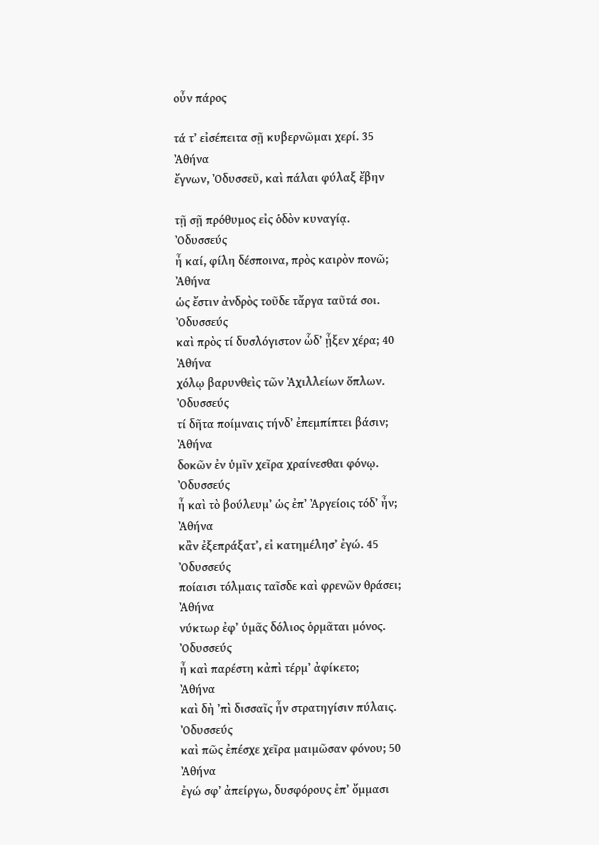οὖν πάρος

τά τʼ εἰσέπειτα σῇ κυβερνῶμαι χερί. 35
Ἀθήνα
ἔγνων, Ὀδυσσεῦ, καὶ πάλαι φύλαξ ἔβην

τῇ σῇ πρόθυμος εἰς ὁδὸν κυναγίᾳ.
Ὀδυσσεύς
ἦ καί, φίλη δέσποινα, πρὸς καιρὸν πονῶ;
Ἀθήνα
ὡς ἔστιν ἀνδρὸς τοῦδε τἄργα ταῦτά σοι.
Ὀδυσσεύς
καὶ πρὸς τί δυσλόγιστον ὧδʼ ᾖξεν χέρα; 40
Ἀθήνα
χόλῳ βαρυνθεὶς τῶν Ἀχιλλείων ὅπλων.
Ὀδυσσεύς
τί δῆτα ποίμναις τήνδʼ ἐπεμπίπτει βάσιν;
Ἀθήνα
δοκῶν ἐν ὑμῖν χεῖρα χραίνεσθαι φόνῳ.
Ὀδυσσεύς
ἦ καὶ τὸ βούλευμʼ ὡς ἐπʼ Ἀργείοις τόδʼ ἦν;
Ἀθήνα
κἂν ἐξεπράξατʼ, εἰ κατημέλησʼ ἐγώ. 45
Ὀδυσσεύς
ποίαισι τόλμαις ταῖσδε καὶ φρενῶν θράσει;
Ἀθήνα
νύκτωρ ἐφʼ ὑμᾶς δόλιος ὁρμᾶται μόνος.
Ὀδυσσεύς
ἦ καὶ παρέστη κἀπὶ τέρμʼ ἀφίκετο;
Ἀθήνα
καὶ δὴ ʼπὶ δισσαῖς ἦν στρατηγίσιν πύλαις.
Ὀδυσσεύς
καὶ πῶς ἐπέσχε χεῖρα μαιμῶσαν φόνου; 50
Ἀθήνα
ἐγώ σφʼ ἀπείργω, δυσφόρους ἐπʼ ὄμμασι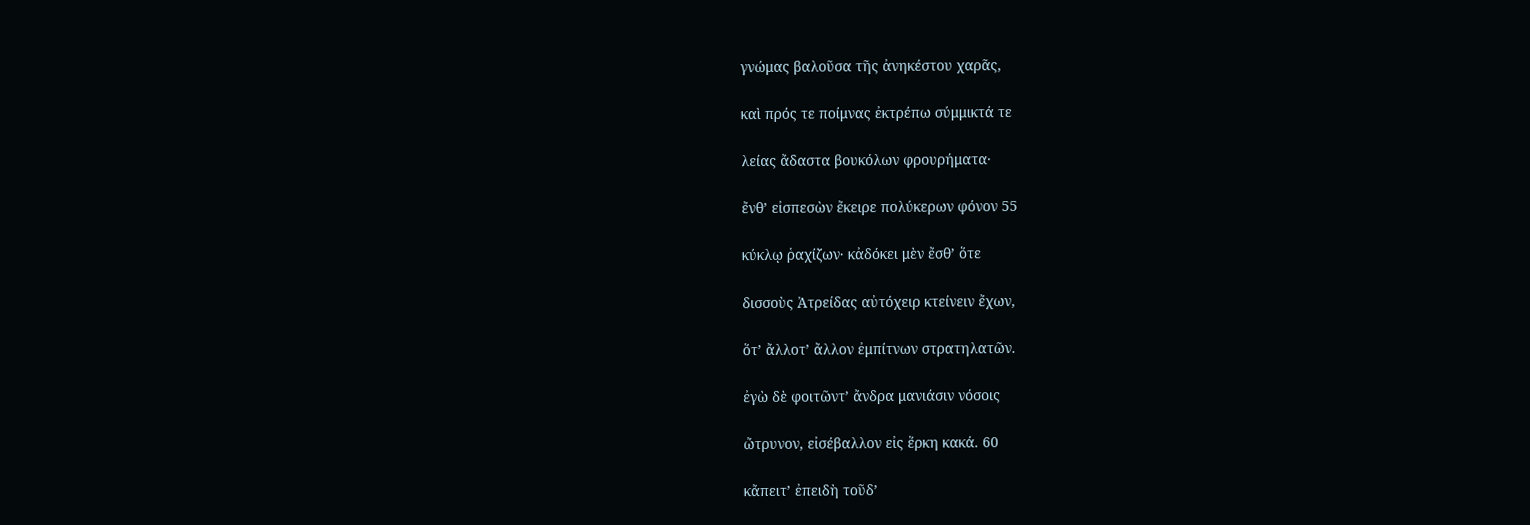γνώμας βαλοῦσα τῆς ἀνηκέστου χαρᾶς,

καὶ πρός τε ποίμνας ἐκτρέπω σύμμικτά τε

λείας ἄδαστα βουκόλων φρουρήματα·

ἔνθʼ εἰσπεσὼν ἔκειρε πολύκερων φόνον 55

κύκλῳ ῥαχίζων· κἀδόκει μὲν ἔσθʼ ὅτε

δισσοὺς Ἀτρείδας αὐτόχειρ κτείνειν ἔχων,

ὅτʼ ἄλλοτʼ ἄλλον ἐμπίτνων στρατηλατῶν.

ἐγὼ δὲ φοιτῶντʼ ἄνδρα μανιάσιν νόσοις

ὤτρυνον, εἰσέβαλλον εἰς ἕρκη κακά. 60

κἄπειτʼ ἐπειδὴ τοῦδʼ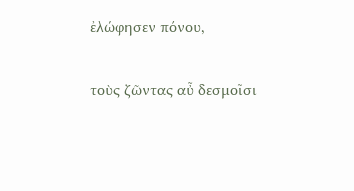ἐλώφησεν πόνου,

τοὺς ζῶντας αὖ δεσμοῖσι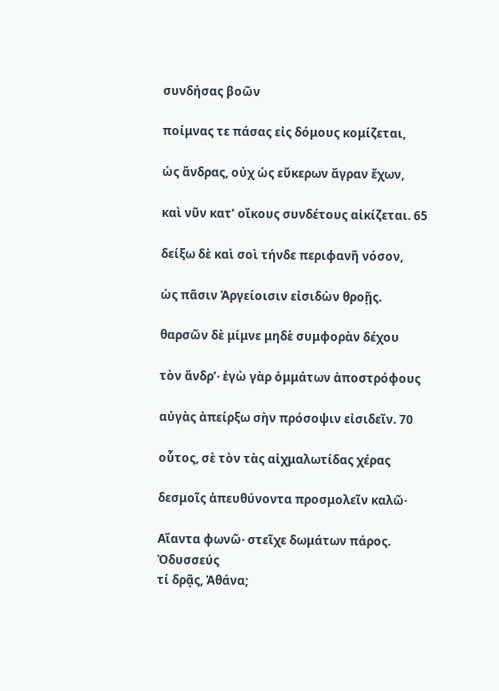συνδήσας βοῶν

ποίμνας τε πάσας εἰς δόμους κομίζεται,

ὡς ἄνδρας, οὐχ ὡς εὔκερων ἄγραν ἔχων,

καὶ νῦν κατʼ οἴκους συνδέτους αἰκίζεται. 65

δείξω δὲ καὶ σοὶ τήνδε περιφανῆ νόσον,

ὡς πᾶσιν Ἀργείοισιν εἰσιδὼν θροῇς.

θαρσῶν δὲ μίμνε μηδὲ συμφορὰν δέχου

τὸν ἄνδρʼ· ἐγὼ γὰρ ὀμμάτων ἀποστρόφους

αὐγὰς ἀπείρξω σὴν πρόσοψιν εἰσιδεῖν. 70

οὗτος, σὲ τὸν τὰς αἰχμαλωτίδας χέρας

δεσμοῖς ἀπευθύνοντα προσμολεῖν καλῶ·

Αἴαντα φωνῶ· στεῖχε δωμάτων πάρος.
Ὀδυσσεύς
τί δρᾷς, Ἀθάνα;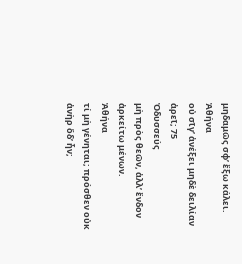μηδαμῶς σφʼ ἔξω κάλει.
Ἀθήνα
οὐ σῖγʼ ἀνέξει μηδὲ δειλίαν ἀρεῖ; 75
Ὀδυσσεύς
μὴ πρὸς θεῶν, ἀλλʼ ἔνδον ἀρκείτω μένων.
Ἀθήνα
τί μὴ γένηται; πρόσθεν οὐκ ἀνὴρ ὅδʼ ἦν;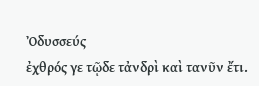Ὀδυσσεύς
ἐχθρός γε τῷδε τἀνδρὶ καὶ τανῦν ἔτι.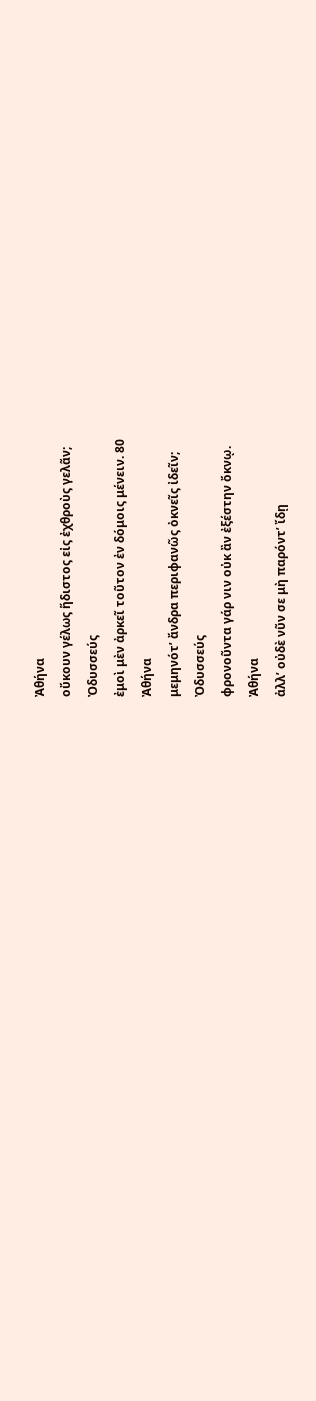Ἀθήνα
οὔκουν γέλως ἥδιστος εἰς ἐχθροὺς γελᾶν;
Ὀδυσσεύς
ἐμοὶ μὲν ἀρκεῖ τοῦτον ἐν δόμοις μένειν. 80
Ἀθήνα
μεμηνότʼ ἄνδρα περιφανῶς ὀκνεῖς ἰδεῖν;
Ὀδυσσεύς
φρονοῦντα γάρ νιν οὐκ ἂν ἐξέστην ὄκνῳ.
Ἀθήνα
ἀλλʼ οὐδὲ νῦν σε μὴ παρόντʼ ἴδῃ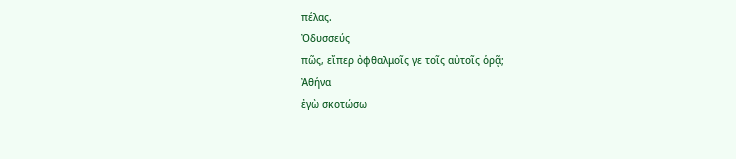πέλας.
Ὀδυσσεύς
πῶς, εἴπερ ὀφθαλμοῖς γε τοῖς αὐτοῖς ὁρᾷ;
Ἀθήνα
ἐγὼ σκοτώσω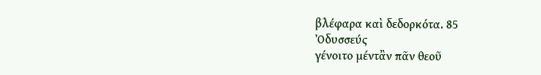βλέφαρα καὶ δεδορκότα. 85
Ὀδυσσεύς
γένοιτο μέντἂν πᾶν θεοῦ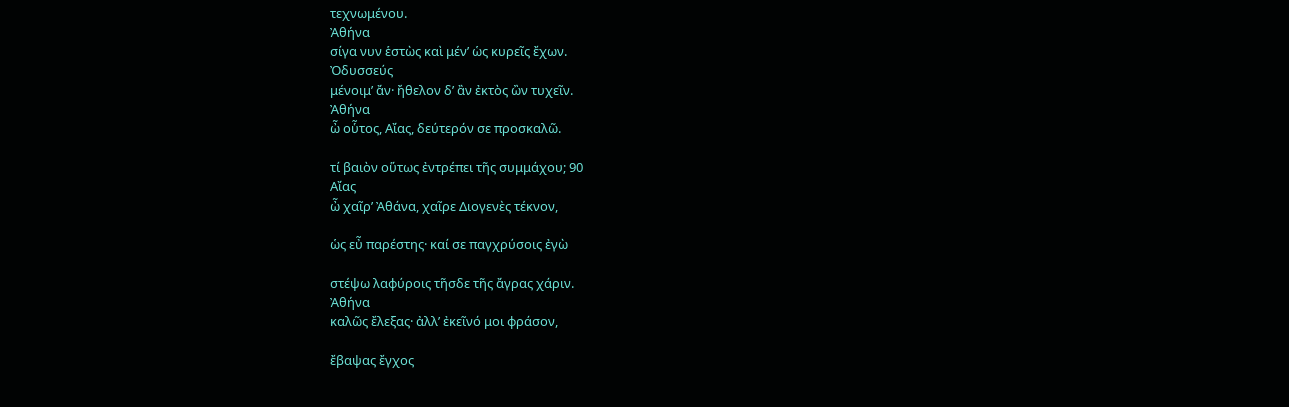τεχνωμένου.
Ἀθήνα
σίγα νυν ἑστὼς καὶ μένʼ ὡς κυρεῖς ἔχων.
Ὀδυσσεύς
μένοιμʼ ἄν· ἤθελον δʼ ἂν ἐκτὸς ὢν τυχεῖν.
Ἀθήνα
ὦ οὗτος, Αἴας, δεύτερόν σε προσκαλῶ.

τί βαιὸν οὕτως ἐντρέπει τῆς συμμάχου; 90
Αἴας
ὦ χαῖρʼ Ἀθάνα, χαῖρε Διογενὲς τέκνον,

ὡς εὖ παρέστης· καί σε παγχρύσοις ἐγὼ

στέψω λαφύροις τῆσδε τῆς ἄγρας χάριν.
Ἀθήνα
καλῶς ἔλεξας· ἀλλʼ ἐκεῖνό μοι φράσον,

ἔβαψας ἔγχος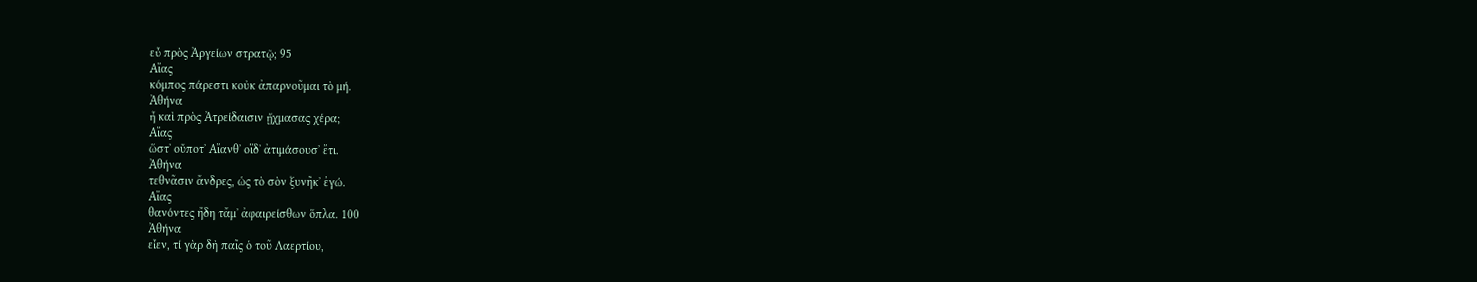εὖ πρὸς Ἀργείων στρατῷ; 95
Αἴας
κόμπος πάρεστι κοὐκ ἀπαρνοῦμαι τὸ μή.
Ἀθήνα
ἦ καὶ πρὸς Ἀτρείδαισιν ᾔχμασας χέρα;
Αἴας
ὥστʼ οὔποτʼ Αἴανθʼ οἵδʼ ἀτιμάσουσʼ ἔτι.
Ἀθήνα
τεθνᾶσιν ἄνδρες, ὡς τὸ σὸν ξυνῆκʼ ἐγώ.
Αἴας
θανόντες ἤδη τἄμʼ ἀφαιρείσθων ὅπλα. 100
Ἀθήνα
εἶεν, τί γὰρ δὴ παῖς ὁ τοῦ Λαερτίου,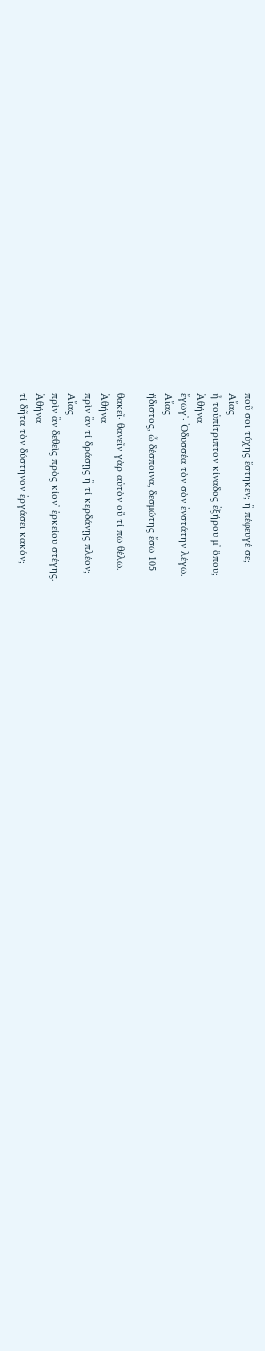ποῦ σοι τύχης ἕστηκεν; ἢ πέφευγέ σε;
Αἴας
ἦ τοὐπίτριπτον κίναδος ἐξήρου μʼ ὅπου;
Ἀθήνα
ἔγωγʼ· Ὀδυσσέα τὸν σὸν ἐνστάτην λέγω.
Αἴας
ἥδιστος, ὦ δέσποινα, δεσμώτης ἔσω 105

θακεῖ· θανεῖν γὰρ αὐτὸν οὔ τί πω θέλω.
Ἀθήνα
πρὶν ἂν τί δράσῃς ἢ τί κερδάνῃς πλέον;
Αἴας
πρὶν ἂν δεθεὶς πρὸς κίονʼ ἑρκείου στέγης.
Ἀθήνα
τί δῆτα τὸν δύστηνον ἐργάσει κακόν;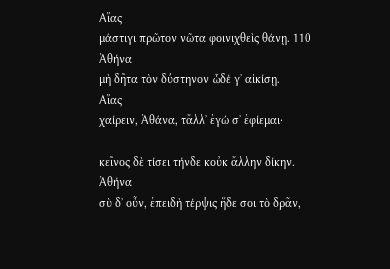Αἴας
μάστιγι πρῶτον νῶτα φοινιχθεὶς θάνῃ. 110
Ἀθήνα
μὴ δῆτα τὸν δύστηνον ὧδέ γʼ αἰκίσῃ.
Αἴας
χαίρειν, Ἀθάνα, τἄλλʼ ἐγώ σʼ ἐφίεμαι·

κεῖνος δὲ τίσει τήνδε κοὐκ ἄλλην δίκην.
Ἀθήνα
σὺ δʼ οὖν, ἐπειδὴ τέρψις ἥδε σοι τὸ δρᾶν,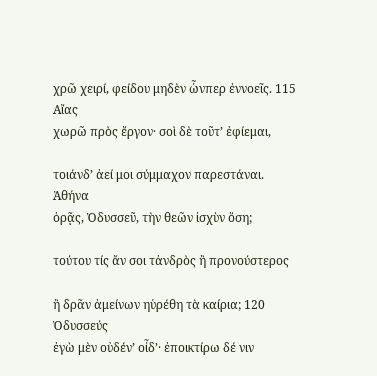χρῶ χειρί, φείδου μηδὲν ὧνπερ ἐννοεῖς. 115
Αἴας
χωρῶ πρὸς ἔργον· σοὶ δὲ τοῦτʼ ἐφίεμαι,

τοιάνδʼ ἀεί μοι σύμμαχον παρεστάναι.
Ἀθήνα
ὁρᾷς, Ὀδυσσεῦ, τὴν θεῶν ἰσχὺν ὅση;

τούτου τίς ἄν σοι τἀνδρὸς ἢ προνούστερος

ἢ δρᾶν ἀμείνων ηὑρέθη τὰ καίρια; 120
Ὀδυσσεύς
ἐγὼ μὲν οὐδένʼ οἶδʼ· ἐποικτίρω δέ νιν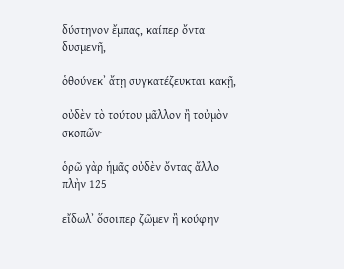δύστηνον ἔμπας, καίπερ ὄντα δυσμενῆ,

ὁθούνεκʼ ἄτῃ συγκατέζευκται κακῇ,

οὐδὲν τὸ τούτου μᾶλλον ἢ τοὐμὸν σκοπῶν·

ὁρῶ γὰρ ἡμᾶς οὐδὲν ὄντας ἄλλο πλὴν 125

εἴδωλʼ ὅσοιπερ ζῶμεν ἢ κούφην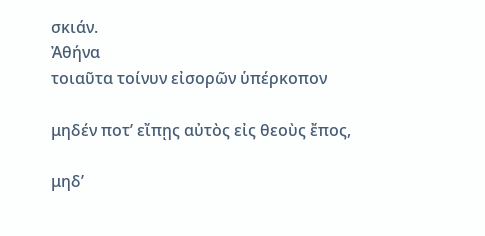σκιάν.
Ἀθήνα
τοιαῦτα τοίνυν εἰσορῶν ὑπέρκοπον

μηδέν ποτʼ εἴπῃς αὐτὸς εἰς θεοὺς ἔπος,

μηδʼ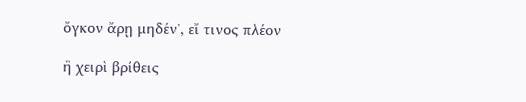ὄγκον ἄρῃ μηδένʼ, εἴ τινος πλέον

ἢ χειρὶ βρίθεις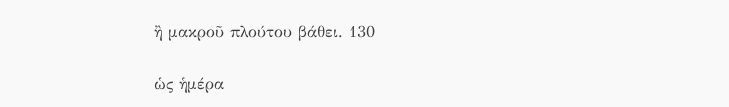ἢ μακροῦ πλούτου βάθει. 130

ὡς ἡμέρα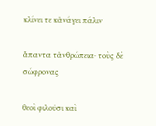κλίνει τε κἀνάγει πάλιν

ἅπαντα τἀνθρώπεια· τοὺς δὲ σώφρονας

θεοὶ φιλοῦσι καὶ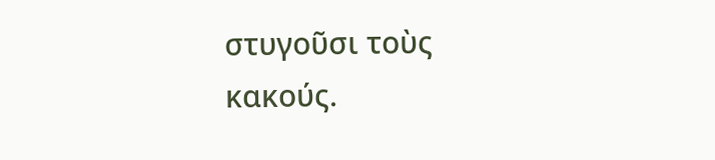στυγοῦσι τοὺς κακούς.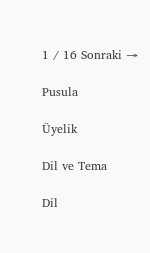1 / 16 Sonraki →

Pusula

Üyelik

Dil ve Tema

Dil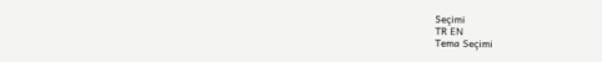Seçimi
TR EN
Tema Seçimi